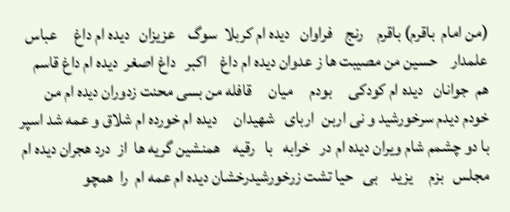(من امام  باقرم) باقرم    رنج    فراوان   دیده ام کربلا  سوگ    عزیزان   دیده ام داغ     عباس    علمدار    حسین من مصیبت ها ز عدوان دیده ام داغ    اکبر   داغ اصغر  دیده ام داغ قاسم هم  جوانان   دیده ام کودکی     بودم     میان     قافله من بسی محنت زدوران دیده ام من خودم دیدم سرخورشید و نی اربن  اربای   شهیدان     دیده ام خورده ام شلاق و عمه شد اسپر با دو چشمم شام ویران دیده ام در   خرابه   با   رقیه    همنشین گریه ها  از  درد هجران دیده ام مجلس   بزم     یزید    بی   حیا تشت زرخورشیدرخشان دیده ام عمه ام  را  همچو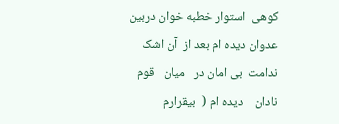کوهی  استوار خطبه خوان دربین عدوان دیده ام بعد از  آن اشک   ندامت  بی امان در   میان   قوم   نادان    دیده ام (  بیقرارم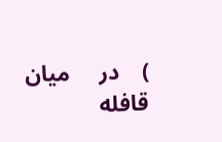)    در     میان    قافله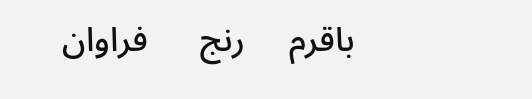باقرم     رنج      فراوان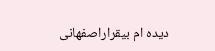دیده ام بیقراراصفهانی